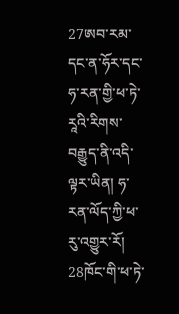27ཨབ་རམ་དང་ན་ཧོར་དང་ཧ་རན་གྱི་ཕ་ཏེ་རཱའི་རིགས་བརྒྱུད་ནི་འདི་ལྟར་ཡིན། ཧ་རན་ལོད་ཀྱི་ཕ་རུ་འགྱུར་རོ། 28ཁོང་གི་ཕ་ཏེ་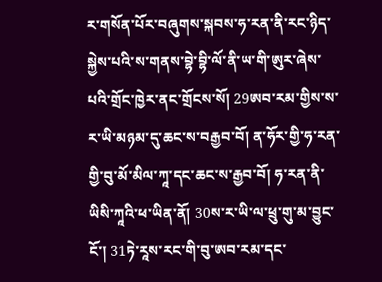ར་གསོན་པོར་བཞུགས་སྐབས་ཧ་རན་ནི་རང་ཉིད་སྐྱེས་པའི་ས་གནས་བྷེ་བྷི་ལོ་ནི་ཡ་གི་ཨུར་ཞེས་པའི་གྲོང་ཁྱེར་ནང་གྲོངས་སོ། 29ཨབ་རམ་གྱིས་ས་ར་ཡི་མཉམ་དུ་ཆང་ས་བརྒྱབ་བོ། ན་ཧོར་གྱི་ཧ་རན་གྱི་བུ་མོ་མིལ་ཀཱ་དང་ཆང་ས་རྒྱབ་བོ། ཧ་རན་ནི་ཡིསི་ཀཱའི་ཕ་ཡིན་ནོ། 30ས་ར་ཡི་ལ་ཕྲུ་གུ་མ་བྱུང་ངོ་། 31ཏེ་རཱས་རང་གི་བུ་ཨབ་རམ་དང་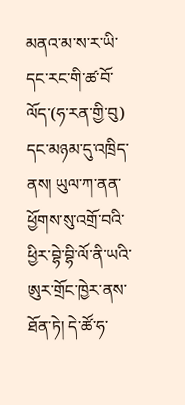མནའ་མ་ས་ར་ཡི་དང་རང་གི་ཚ་བོ་ལོད་(ཧ་རན་གྱི་བུ) དང་མཉམ་དུ་འཁྲིད་ནས། ཡུལ་ཀ་ནན་ཕྱོགས་སུ་འགྲོ་བའི་ཕྱིར་བྷེ་བྷི་ལོ་ནི་ཡའི་ཨུར་གྲོང་ཁྱེར་ནས་ཐོན་ཏེ། དེ་ཚོ་ཧ་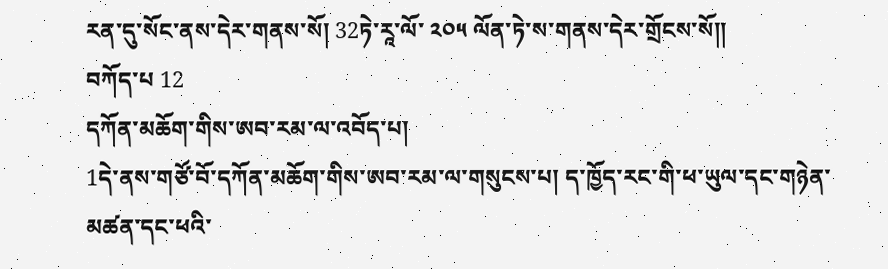རན་དུ་སོང་ནས་དེར་གནས་སོ། 32ཏེ་རཱ་ལོ་ ༢༠༥ ལོན་ཏེ་ས་གནས་དེར་གྲོངས་སོ༎
བཀོད་པ 12
དཀོན་མཆོག་གིས་ཨབ་རམ་ལ་འབོད་པ།
1དེ་ནས་གཙོ་བོ་དཀོན་མཆོག་གིས་ཨབ་རམ་ལ་གསུངས་པ། ད་ཁྱོད་རང་གི་ཕ་ཡུལ་དང་གཉེན་མཚན་དང་ཕའི་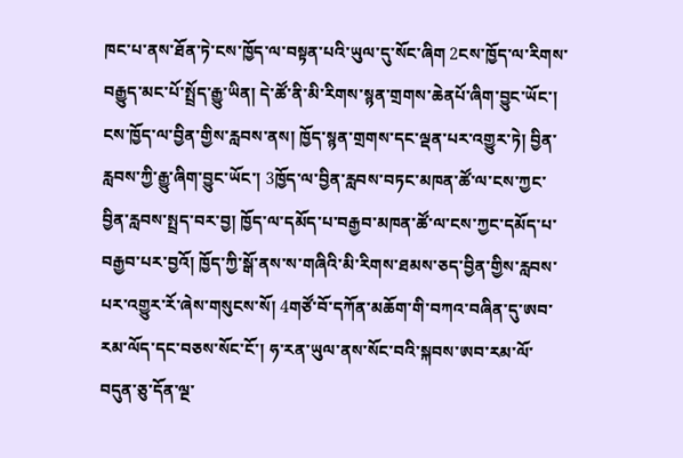ཁང་པ་ནས་ཐོན་ཏེ་ངས་ཁྱོད་ལ་བསྟན་པའི་ཡུལ་དུ་སོང་ཞིག 2ངས་ཁྱོད་ལ་རིགས་བརྒྱུད་མང་པོ་སྤྲོད་རྒྱུ་ཡིན། དེ་ཚོ་ནི་མི་རིགས་སྙན་གྲགས་ཆེནཔོ་ཞིག་བྱུང་ཡོང་། ངས་ཁྱོད་ལ་བྱིན་གྱིས་རླབས་ནས། ཁྱོད་སྙན་གྲགས་དང་ལྡན་པར་འགྱུར་ཏེ། བྱིན་རླབས་ཀྱི་རྒྱུ་ཞིག་བྱུང་ཡོང་། 3ཁྱོད་ལ་བྱིན་རླབས་བཏང་མཁན་ཚོ་ལ་ངས་ཀྱང་བྱིན་རླབས་སྤྲད་བར་བྱ། ཁྱོད་ལ་དམོད་པ་བརྒྱབ་མཁན་ཚོ་ལ་ངས་ཀྱང་དམོད་པ་བརྒྱབ་པར་བྱའོ། ཁྱོད་ཀྱི་སྒོ་ནས་ས་གཞིའི་མི་རིགས་ཐམས་ཅད་བྱིན་གྱིས་རླབས་པར་འགྱུར་རོ་ཞེས་གསུངས་སོ། 4གཙོ་བོ་དཀོན་མཆོག་གི་བཀའ་བཞིན་དུ་ཨབ་རམ་ལོད་དང་བཅས་སོང་ངོ་། ཧ་རན་ཡུལ་ནས་སོང་བའི་སྐབས་ཨབ་རམ་ལོ་བདུན་ཅུ་དོན་ལྔ་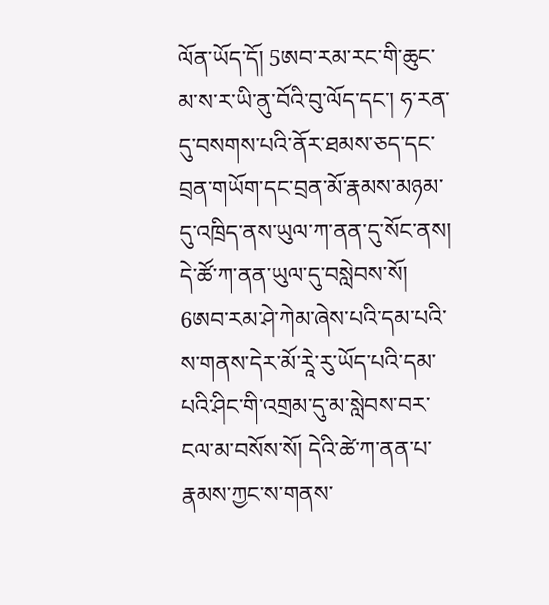ལོན་ཡོད་དོ། 5ཨབ་རམ་རང་གི་ཆུང་མ་ས་ར་ཡི་ནུ་བོའི་བུ་ལོད་དང་། ཧ་རན་དུ་བསགས་པའི་ནོར་ཐམས་ཅད་དང་བྲན་གཡོག་དང་བྲན་མོ་རྣམས་མཉམ་དུ་འཁྲིད་ནས་ཡུལ་ཀ་ནན་དུ་སོང་ནས། དེ་ཚོ་ཀ་ནན་ཡུལ་དུ་བསླེབས་སོ། 6ཨབ་རམ་ཤེ་ཀེམ་ཞེས་པའི་དམ་པའི་ས་གནས་དེར་མོ་རཱེ་རུ་ཡོད་པའི་དམ་པའི་ཤིང་གི་འགྲམ་དུ་མ་སླེབས་བར་ངལ་མ་བསོས་སོ། དེའི་ཚེ་ཀ་ནན་པ་རྣམས་ཀྱང་ས་གནས་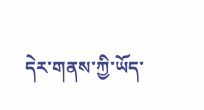དེར་གནས་ཀྱི་ཡོད་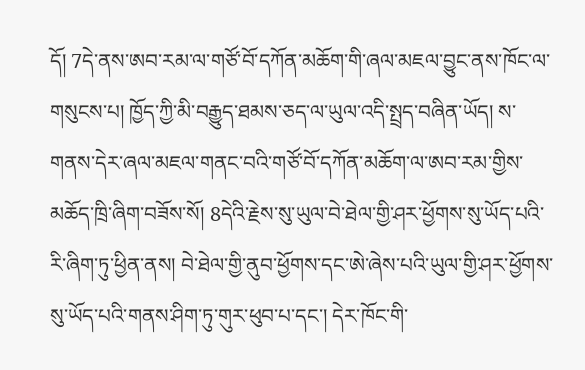དོ། 7དེ་ནས་ཨབ་རམ་ལ་གཙོ་བོ་དཀོན་མཆོག་གི་ཞལ་མཇལ་བྱུང་ནས་ཁོང་ལ་གསུངས་པ། ཁྱོད་ཀྱི་མི་བརྒྱུད་ཐམས་ཅད་ལ་ཡུལ་འདི་སྤྲད་བཞིན་ཡོད། ས་གནས་དེར་ཞལ་མཇལ་གནང་བའི་གཙོ་བོ་དཀོན་མཆོག་ལ་ཨབ་རམ་གྱིས་མཆོད་ཁྲི་ཞིག་བཟོས་སོ། 8དེའི་རྗེས་སུ་ཡུལ་བེ་ཐེལ་གྱི་ཤར་ཕྱོགས་སུ་ཡོད་པའི་རི་ཞིག་ཏུ་ཕྱིན་ནས། བེ་ཐེལ་གྱི་ནུབ་ཕྱོགས་དང་ཨེ་ཞེས་པའི་ཡུལ་གྱི་ཤར་ཕྱོགས་སུ་ཡོད་པའི་གནས་ཤིག་ཏུ་གུར་ཕུབ་པ་དང་། དེར་ཁོང་གི་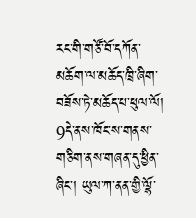རང་གི་གཙོ་བོ་དཀོན་མཆོག་ལ་མཆོད་ཁྲི་ཞིག་བཟོས་ཏེ་མཆོད་པ་ཕུལ་ལོ། 9དེ་ནས་ཁོང་ས་གནས་གཅིག་ནས་གཞན་དུ་ཕྱིན་ཞིང་། ཡུལ་ཀ་ནན་གྱི་ལྷོ་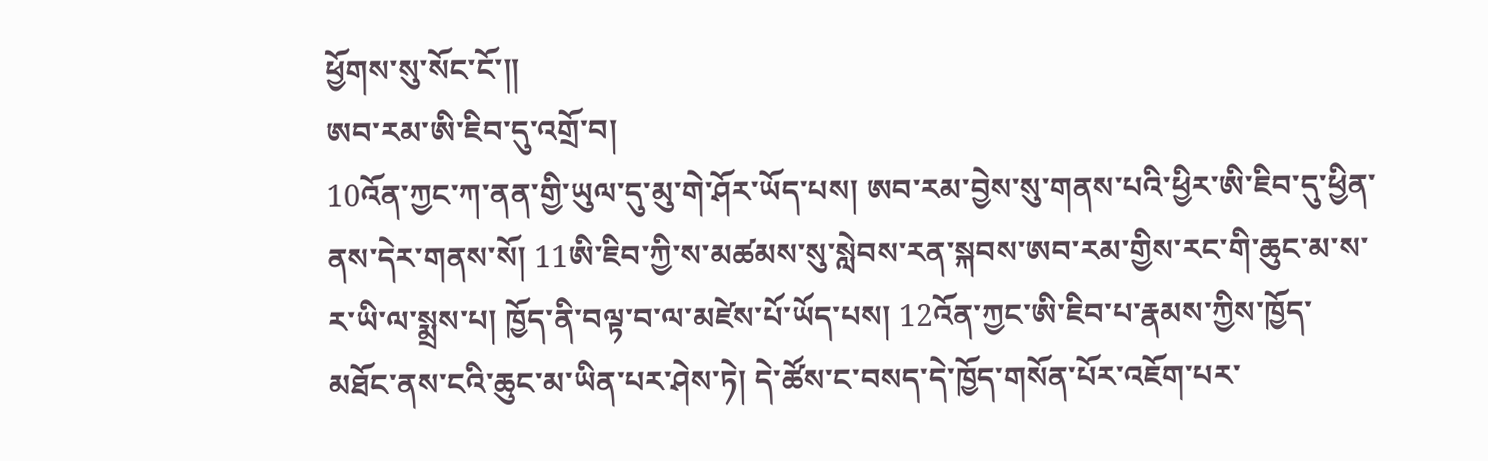ཕྱོགས་སུ་སོང་ངོ་༎
ཨབ་རམ་ཨི་ཇིབ་དུ་འགྲོ་བ།
10འོན་ཀྱང་ཀ་ནན་གྱི་ཡུལ་དུ་མུ་གེ་ཤོར་ཡོད་པས། ཨབ་རམ་བྱེས་སུ་གནས་པའི་ཕྱིར་ཨི་ཇིབ་དུ་ཕྱིན་ནས་དེར་གནས་སོ། 11ཨི་ཇིབ་ཀྱི་ས་མཚམས་སུ་སླེབས་རན་སྐབས་ཨབ་རམ་གྱིས་རང་གི་ཆུང་མ་ས་ར་ཡི་ལ་སྨྲས་པ། ཁྱོད་ནི་བལྟ་བ་ལ་མཛེས་པོ་ཡོད་པས། 12འོན་ཀྱང་ཨི་ཇིབ་པ་རྣམས་ཀྱིས་ཁྱོད་མཐོང་ནས་ངའི་ཆུང་མ་ཡིན་པར་ཤེས་ཏེ། དེ་ཚོས་ང་བསད་དེ་ཁྱོད་གསོན་པོར་འཇོག་པར་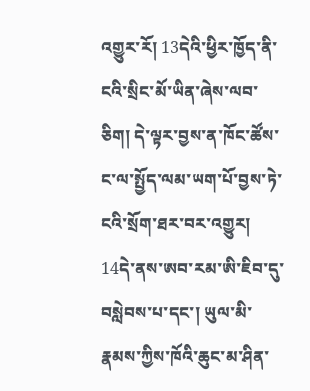འགྱུར་རོ། 13དེའི་ཕྱིར་ཁྱོད་ནི་ངའི་སྲིང་མོ་ཡིན་ཞེས་ལབ་ཅིག། དེ་ལྟར་བྱས་ན་ཁོང་ཚོས་ང་ལ་སྤྱོད་ལམ་ཡག་པོ་བྱས་ཏེ་ངའི་སྲོག་ཐར་བར་འགྱུར། 14དེ་ནས་ཨབ་རམ་ཨི་ཇིབ་དུ་བསླེབས་པ་དང་། ཡུལ་མི་རྣམས་ཀྱིས་ཁོའི་ཆུང་མ་ཤིན་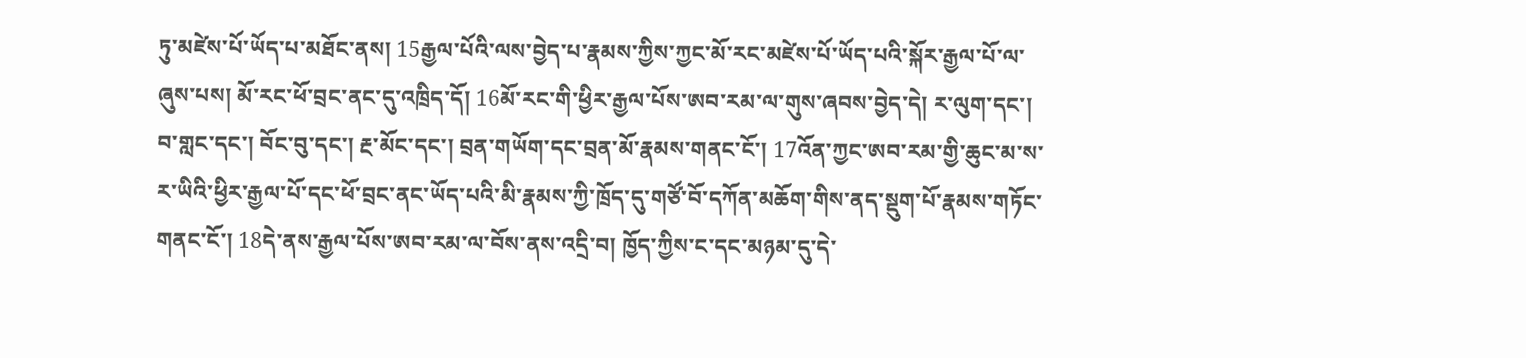ཏུ་མཛེས་པོ་ཡོད་པ་མཐོང་ནས། 15རྒྱལ་པོའི་ལས་བྱེད་པ་རྣམས་ཀྱིས་ཀྱང་མོ་རང་མཛེས་པོ་ཡོད་པའི་སྐོར་རྒྱལ་པོ་ལ་ཞུས་པས། མོ་རང་ཕོ་བྲང་ནང་དུ་འཁྲིད་དོ། 16མོ་རང་གི་ཕྱིར་རྒྱལ་པོས་ཨབ་རམ་ལ་གུས་ཞབས་བྱེད་དེ། ར་ལུག་དང་། བ་གླང་དང་། བོང་བུ་དང་། རྔ་མོང་དང་། བྲན་གཡོག་དང་བྲན་མོ་རྣམས་གནང་ངོ་། 17འོན་ཀྱང་ཨབ་རམ་གྱི་ཆུང་མ་ས་ར་ཡིའི་ཕྱིར་རྒྱལ་པོ་དང་ཕོ་བྲང་ནང་ཡོད་པའི་མི་རྣམས་ཀྱི་ཁྲོད་དུ་གཙོ་བོ་དཀོན་མཆོག་གིས་ནད་སྡུག་པོ་རྣམས་གཏོང་གནང་ངོ་། 18དེ་ནས་རྒྱལ་པོས་ཨབ་རམ་ལ་བོས་ནས་འདྲི་བ། ཁྱོད་ཀྱིས་ང་དང་མཉམ་དུ་དེ་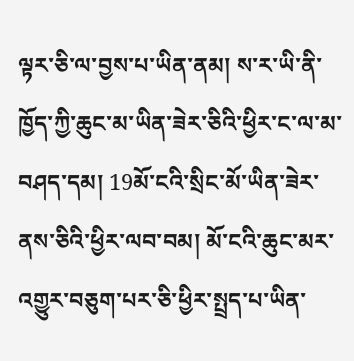ལྟར་ཅི་ལ་བྱས་པ་ཡིན་ནམ། ས་ར་ཡི་ནི་ཁྱོད་ཀྱི་ཆུང་མ་ཡིན་ཟེར་ཅིའི་ཕྱིར་ང་ལ་མ་བཤད་དམ། 19མོ་ངའི་སྲིང་མོ་ཡིན་ཟེར་ནས་ཅིའི་ཕྱིར་ལབ་བམ། མོ་ངའི་ཆུང་མར་འགྱུར་བཅུག་པར་ཅི་ཕྱིར་སྤྲད་པ་ཡིན་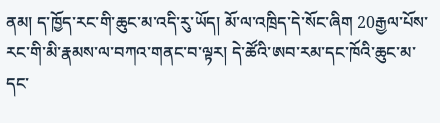ནམ། ད་ཁྱོད་རང་གི་ཆུང་མ་འདི་རུ་ཡོད། མོ་ལ་འཁྲིད་དེ་སོང་ཞིག 20རྒྱལ་པོས་རང་གི་མི་རྣམས་ལ་བཀའ་གནང་བ་ལྟར། དེ་ཚོའི་ཨབ་རམ་དང་ཁོའི་ཆུང་མ་དང་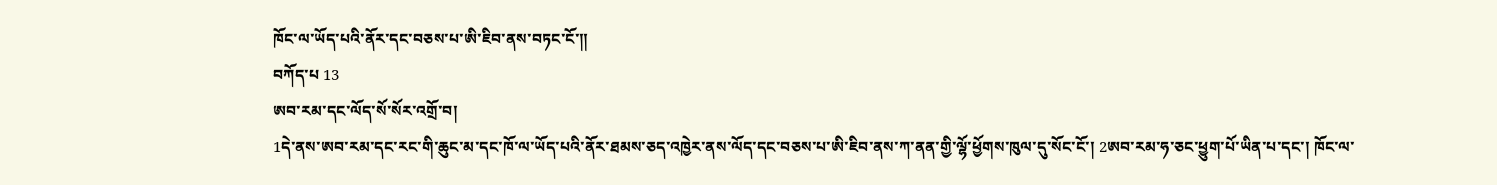ཁོང་ལ་ཡོད་པའི་ནོར་དང་བཅས་པ་ཨི་ཇིབ་ནས་བཏང་ངོ་༎
བཀོད་པ 13
ཨབ་རམ་དང་ལོད་སོ་སོར་འགྲོ་བ།
1དེ་ནས་ཨབ་རམ་དང་རང་གི་ཆུང་མ་དང་ཁོ་ལ་ཡོད་པའི་ནོར་ཐམས་ཅད་འཁྱེར་ནས་ལོད་དང་བཅས་པ་ཨི་ཇིབ་ནས་ཀ་ནན་གྱི་ལྷོ་ཕྱོགས་ཁུལ་དུ་སོང་ངོ་། 2ཨབ་རམ་ཧ་ཅང་ཕྱུག་པོ་ཡིན་པ་དང་། ཁོང་ལ་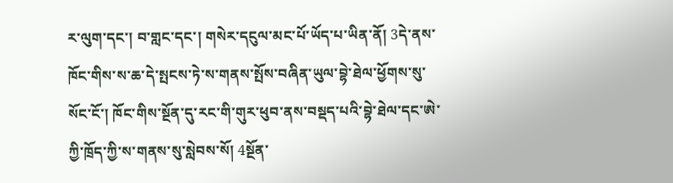ར་ལུག་དང་། བ་གླང་དང་། གསེར་དངུལ་མང་པོ་ཡོད་པ་ཡིན་ནོ། 3དེ་ནས་ཁོང་གིས་ས་ཆ་དེ་སྤངས་ཏེ་ས་གནས་སྤོས་བཞིན་ཡུལ་བྷེ་ཐེལ་ཕྱོགས་སུ་སོང་ངོ་། ཁོང་གིས་སྔོན་དུ་རང་གི་གུར་ཕུབ་ནས་བསྡད་པའི་བྷེ་ཐེལ་དང་ཨེ་ཀྱི་ཁྲོད་ཀྱི་ས་གནས་སུ་སླེབས་སོ། 4སྔོན་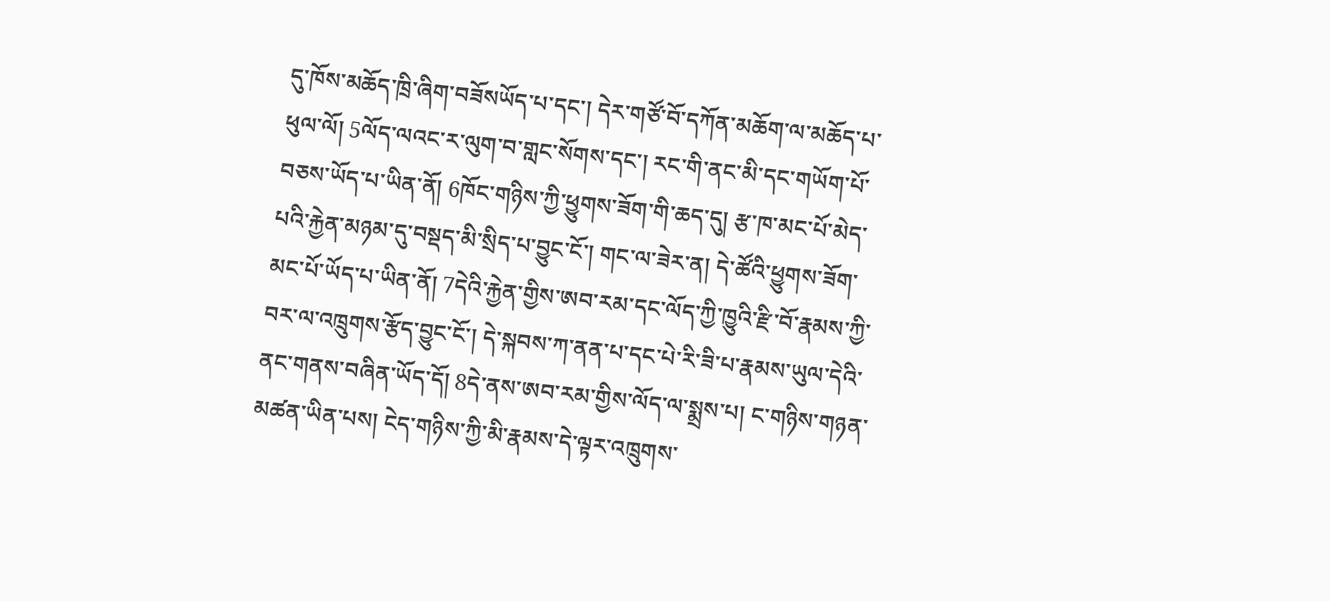དུ་ཁོས་མཆོད་ཁྲི་ཞིག་བཟོསཡོད་པ་དང་། དེར་གཙོ་བོ་དཀོན་མཆོག་ལ་མཆོད་པ་ཕུལ་ལོ། 5ལོད་ལའང་ར་ལུག་བ་གླང་སོགས་དང་། རང་གི་ནང་མི་དང་གཡོག་པོ་བཅས་ཡོད་པ་ཡིན་ནོ། 6ཁོང་གཉིས་ཀྱི་ཕྱུགས་ཟོག་གི་ཆད་དུ། རྩ་ཁ་མང་པོ་མེད་པའི་རྐྱེན་མཉམ་དུ་བསྡད་མི་སྲིད་པ་བྱུང་ངོ་། གང་ལ་ཟེར་ན། དེ་ཚོའི་ཕྱུགས་ཟོག་མང་པོ་ཡོད་པ་ཡིན་ནོ། 7དེའི་རྐྱེན་གྱིས་ཨབ་རམ་དང་ལོད་ཀྱི་ཁྱུའི་རྫི་བོ་རྣམས་ཀྱི་བར་ལ་འཁྲུགས་རྩོད་བྱུང་ངོ་། དེ་སྐབས་ཀ་ནན་པ་དང་པེ་རི་ཟི་པ་རྣམས་ཡུལ་དེའི་ནང་གནས་བཞིན་ཡོད་དོ། 8དེ་ནས་ཨབ་རམ་གྱིས་ལོད་ལ་སྨྲས་པ། ང་གཉིས་གཉན་མཚན་ཡིན་པས། ངེད་གཉིས་ཀྱི་མི་རྣམས་དེ་ལྟར་འཁྲུགས་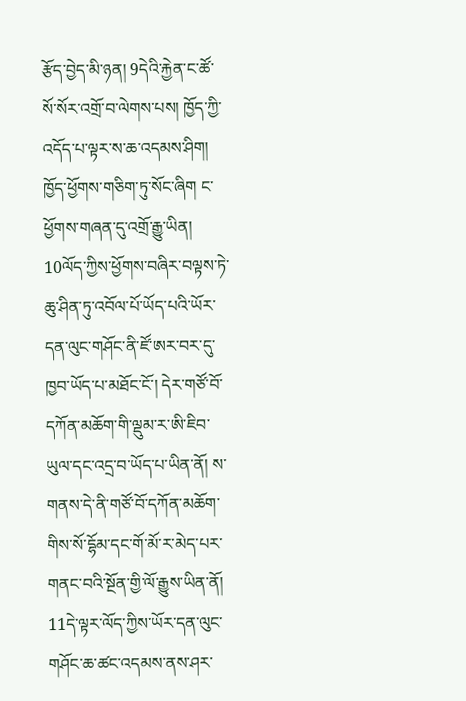རྩོད་བྱེད་མི་ཉན། 9དེའི་རྐྱེན་ང་ཚོ་སོ་སོར་འགྲོ་བ་ལེགས་པས། ཁྱོད་ཀྱི་འདོད་པ་ལྟར་ས་ཆ་འདམས་ཤིག། ཁྱོད་ཕྱོགས་གཅིག་ཏུ་སོང་ཞིག ང་ཕྱོགས་གཞན་དུ་འགྲོ་རྒྱུ་ཡིན། 10ལོད་ཀྱིས་ཕྱོགས་བཞིར་བལྟས་ཏེ་ཆུ་ཤིན་ཏུ་འབོལ་པོ་ཡོད་པའི་ཡོར་དན་ལུང་གཤོང་ནི་ཛོ་ཨར་བར་དུ་ཁྱབ་ཡོད་པ་མཐོང་ངོ་། དེར་གཙོ་བོ་དཀོན་མཆོག་གི་ལྡུམ་ར་ཨི་ཇིབ་ཡུལ་དང་འདྲ་བ་ཡོད་པ་ཡིན་ནོ། ས་གནས་དེ་ནི་གཙོ་བོ་དཀོན་མཆོག་གིས་སོ་དྷོམ་དང་གོ་མོ་ར་མེད་པར་གནང་བའི་སྔོན་གྱི་ལོ་རྒྱུས་ཡིན་ནོ། 11དེ་ལྟར་ལོད་ཀྱིས་ཡོར་དན་ལུང་གཤོང་ཆ་ཚང་འདམས་ནས་ཤར་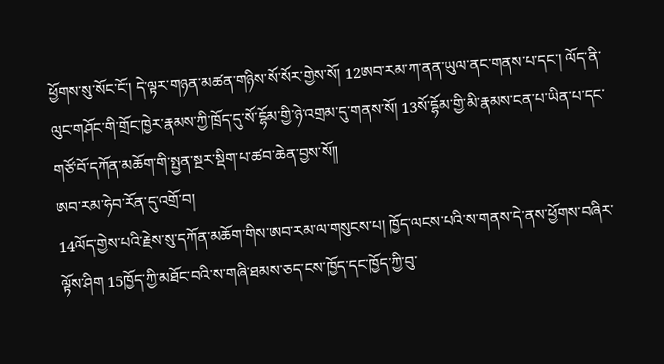ཕྱོགས་སུ་སོང་ངོ་། དེ་ལྟར་གཉན་མཚན་གཉིས་སོ་སོར་གྱེས་སོ། 12ཨབ་རམ་ཀ་ནན་ཡུལ་ནང་གནས་པ་དང་། ལོད་ནི་ལུང་གཤོང་གི་གྲོང་ཁྱེར་རྣམས་ཀྱི་ཁྲོད་དུ་སོ་དྷོམ་གྱི་ཉེ་འགྲམ་དུ་གནས་སོ། 13སོ་དྷོམ་གྱི་མི་རྣམས་ངན་པ་ཡིན་པ་དང་གཙོ་བོ་དཀོན་མཆོག་གི་སྤྱན་སྔར་སྡིག་པ་ཚབ་ཆེན་བྱས་སོ༎
ཨབ་རམ་ཧེབ་རོན་དུ་འགྲོ་བ།
14ལོད་གྱེས་པའི་རྗེས་སུ་དཀོན་མཆོག་གིས་ཨབ་རམ་ལ་གསུངས་པ། ཁྱོད་ལངས་པའི་ས་གནས་དེ་ནས་ཕྱོགས་བཞིར་ལྟོས་ཤིག 15ཁྱོད་ཀྱི་མཐོང་བའི་ས་གཞི་ཐམས་ཅད་ངས་ཁྱོད་དང་ཁྱོད་ཀྱི་བུ་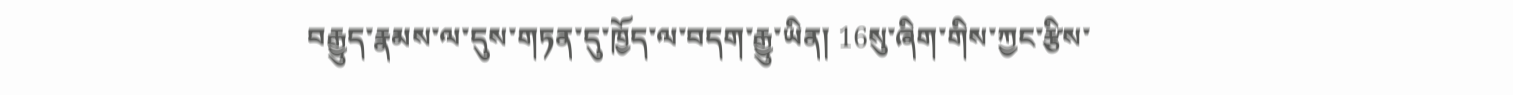བརྒྱུད་རྣམས་ལ་དུས་གཏན་དུ་ཁྱོད་ལ་བདག་རྒྱུ་ཡིན། 16སུ་ཞིག་གིས་ཀྱང་རྩིས་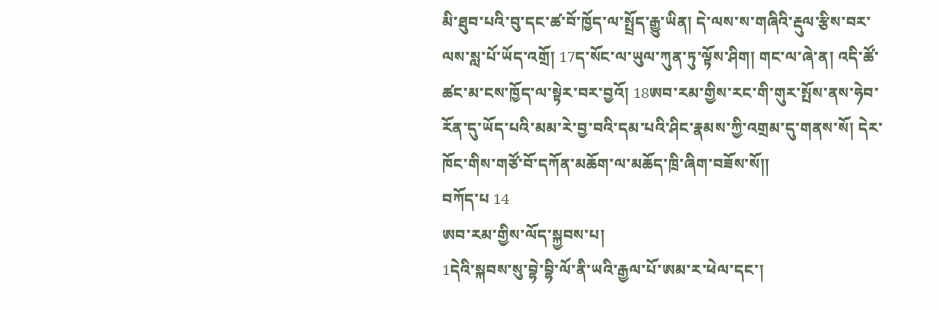མི་ཐུབ་པའི་བུ་དང་ཚ་བོ་ཁྱོད་ལ་སྤྲོད་རྒྱུ་ཡིན། དེ་ལས་ས་གཞིའི་རྡུལ་རྩིས་བར་ལས་སླ་པོ་ཡོད་འགྲོ། 17ད་སོང་ལ་ཡུལ་ཀུན་ཏུ་ལྟོས་ཤིག། གང་ལ་ཞེ་ན། འདི་ཚོ་ཚང་མ་ངས་ཁྱོད་ལ་སྟེར་བར་བྱའོ། 18ཨབ་རམ་གྱིས་རང་གི་གུར་སྤོས་ནས་ཧེབ་རོན་དུ་ཡོད་པའི་མམ་རེ་བྱ་བའི་དམ་པའི་ཤིང་རྣམས་ཀྱི་འགྲམ་དུ་གནས་སོ། དེར་ཁོང་གིས་གཙོ་བོ་དཀོན་མཆོག་ལ་མཆོད་ཁྲི་ཞིག་བཟོས་སོ༎
བཀོད་པ 14
ཨབ་རམ་གྱིས་ལོད་སྐྱབས་པ།
1དེའི་སྐབས་སུ་བྷེ་བྷི་ལོ་ནི་ཡའི་རྒྱལ་པོ་ཨམ་ར་ཕེལ་དང་།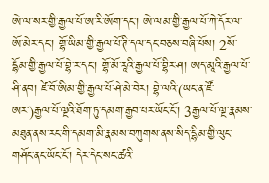ཨེ་ལ་སར་གྱི་རྒྱལ་པོ་ཨ་རི་ཨོག་དང་། ཨེ་ལམ་གྱི་རྒྱལ་པོ་ཀེ་དོར་ལ་ཨོ་མེར་དང་། གྷོ་ཡིམ་གྱི་རྒྱལ་པོ་ཊི་དལ་དང་བཅས་བཞི་པོས། 2སོ་དྷོམ་གྱི་རྒྱལ་པོ་བྷེ་ར་དང་། གྷོ་མོ་རཱའི་རྒྱལ་པོ་བྷིར་ཤ། ཨད་མཱའི་རྒྱལ་པོ་ཤི་ནབ། ཛེ་བོ་ཨིམ་གྱི་རྒྱལ་པོ་ཤེ་མེ་བེར། བྷེ་ལའི་(ཡང་ན་ཛོ་ཨར་)རྒྱལ་པོ་ལྔའི་ཐོག་ཏུ་དམག་རྒྱབ་པར་ཡོང་ངོ་། 3རྒྱལ་པོ་ལྔ་རྣམས་མཐུན་ནས་རང་གི་དམག་མི་རྣམས་བཀུགས་ནས་སིད་དྷིམ་གྱི་ལུང་གཤོང་ནང་ཡོང་ངོ་། དེར་དེང་སང་ཚའི་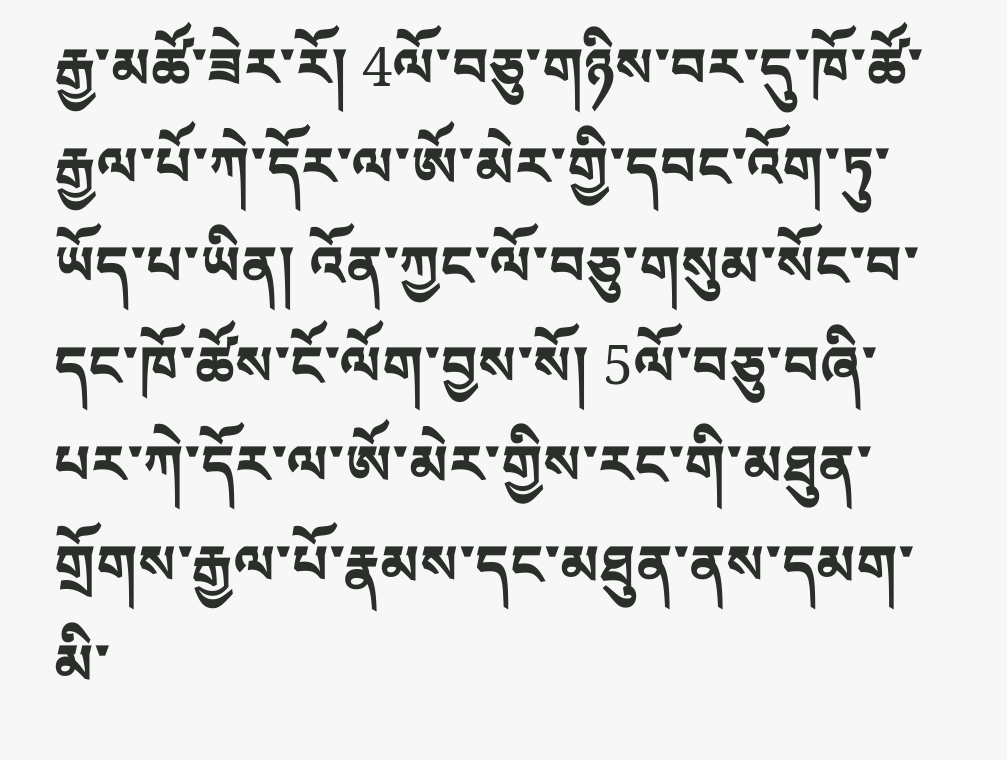རྒྱ་མཚོ་ཟེར་རོ། 4ལོ་བཅུ་གཉིས་བར་དུ་ཁོ་ཚོ་རྒྱལ་པོ་ཀེ་དོར་ལ་ཨོ་མེར་གྱི་དབང་འོག་ཏུ་ཡོད་པ་ཡིན། འོན་ཀྱང་ལོ་བཅུ་གསུམ་སོང་བ་དང་ཁོ་ཚོས་ངོ་ལོག་བྱས་སོ། 5ལོ་བཅུ་བཞི་པར་ཀེ་དོར་ལ་ཨོ་མེར་གྱིས་རང་གི་མཐུན་གྲོགས་རྒྱལ་པོ་རྣམས་དང་མཐུན་ནས་དམག་མི་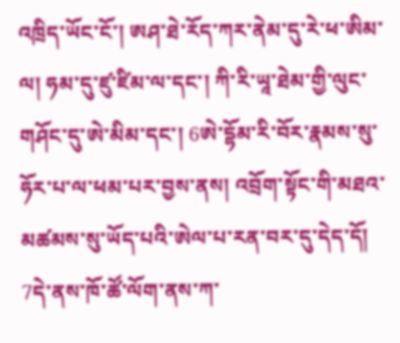འཁྲིད་ཡོང་ངོ་། ཨཤ་ཐེ་རོད་ཀར་ནེམ་དུ་རེ་ཕ་ཨིམ་ལ། ཧམ་དུ་ཛུ་ཛིམ་ལ་དང་། ཀི་རི་ཡཱ་ཐེམ་གྱི་ལུང་གཤོང་དུ་ཨེ་མིམ་དང་། 6ཨེ་དྷོམ་རི་བོར་རྣམས་སུ་ཧོར་པ་ལ་ཕམ་པར་བྱས་ནས། འབྲོག་སྟོང་གི་མཐའ་མཚམས་སུ་ཡོད་པའི་ཨེལ་པ་རན་བར་དུ་དེད་དོ། 7དེ་ནས་ཁོ་ཚོ་ལོག་ནས་ཀ་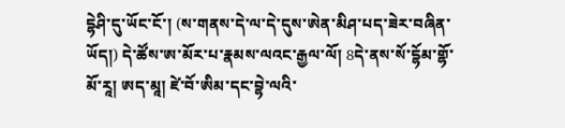དྷེཤི་དུ་ཡོང་ངོ་། (ས་གནས་དེ་ལ་དེ་དུས་ཨེན་མིཤ་པད་ཟེར་བཞིན་ཡོད།) དེ་ཚོས་ཨ་མོར་པ་རྣམས་ལའང་རྒྱལ་ལོ། 8དེ་ནས་སོ་དྷོམ་གྷོ་མོ་རཱ། ཨད་མཱ། ཛེ་བོ་ཨིམ་དང་བྷེ་ལའི་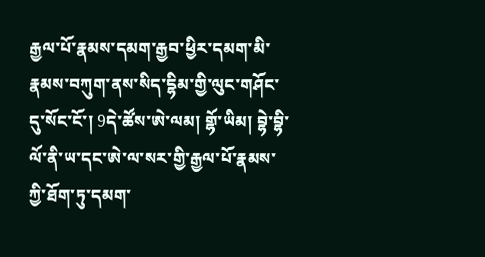རྒྱལ་པོ་རྣམས་དམག་རྒྱབ་ཕྱིར་དམག་མི་རྣམས་བཀུག་ནས་སིད་དྷིམ་གྱི་ལུང་གཤོང་དུ་སོང་ངོ་། 9དེ་ཚོས་ཨེ་ལམ། གྷོ་ཡིམ། བྷེ་བྷི་ལོ་ནི་ཡ་དང་ཨེ་ལ་སར་གྱི་རྒྱལ་པོ་རྣམས་ཀྱི་ཐོག་ཏུ་དམག་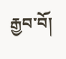རྒྱབ་བོ།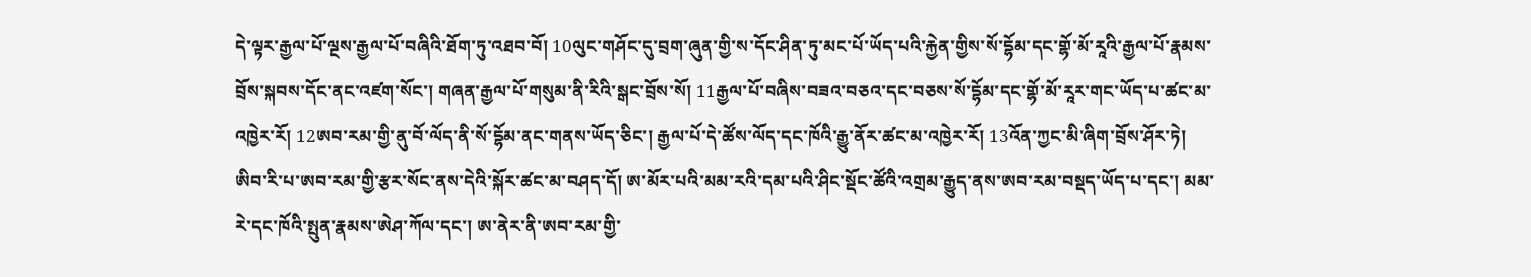དེ་ལྟར་རྒྱལ་པོ་ལྔས་རྒྱལ་པོ་བཞིའི་ཐོག་ཏུ་འཐབ་བོ། 10ལུང་གཤོང་དུ་བྲག་ཞུན་གྱི་ས་དོང་ཤིན་ཏུ་མང་པོ་ཡོད་པའི་རྐྱེན་གྱིས་སོ་དྷོམ་དང་གྷོ་མོ་རཱའི་རྒྱལ་པོ་རྣམས་བྲོས་སྐབས་དོང་ནང་འཛག་སོང་། གཞན་རྒྱལ་པོ་གསུམ་ནི་རིའི་སྒང་བྲོས་སོ། 11རྒྱལ་པོ་བཞིས་བཟའ་བཅའ་དང་བཅས་སོ་དྷོམ་དང་གྷོ་མོ་རཱར་གང་ཡོད་པ་ཚང་མ་འཁྱེར་རོ། 12ཨབ་རམ་གྱི་ནུ་བོ་ལོད་ནི་སོ་དྷོམ་ནང་གནས་ཡོད་ཅིང་། རྒྱལ་པོ་དེ་ཚོས་ལོད་དང་ཁོའི་རྒྱུ་ནོར་ཚང་མ་འཁྱེར་རོ། 13འོན་ཀྱང་མི་ཞིག་བྲོས་ཤོར་ཏེ། ཨིབ་རི་པ་ཨབ་རམ་གྱི་རྩར་སོང་ནས་དེའི་སྐོར་ཚང་མ་བཤད་དོ། ཨ་མོར་པའི་མམ་རའི་དམ་པའི་ཤིང་སྡོང་ཚོའི་འགྲམ་རྒྱུད་ནས་ཨབ་རམ་བསྡད་ཡོད་པ་དང་། མམ་རེ་དང་ཁོའི་སྤུན་རྣམས་ཨེཤ་ཀོལ་དང་། ཨ་ནེར་ནི་ཨབ་རམ་གྱི་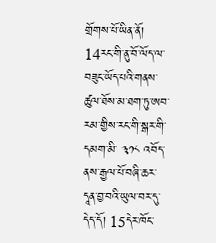གྲོགས་པོ་ཡིན་ནོ། 14རང་གི་ནུ་བོ་ལོད་ལ་བཟུང་ཡོད་པའི་གནས་ཚུལ་ཐོས་མ་ཐག་ཏུ་ཨབ་རམ་གྱིས་རང་གི་སྒར་གི་དམག་མི་ ༣༡༨ འབོད་ནས་རྒྱལ་པོ་བཞི་ཆར་དཱན་བྱ་བའི་ཡུལ་བར་དུ་དེད་དོ། 15དེར་ཁོང་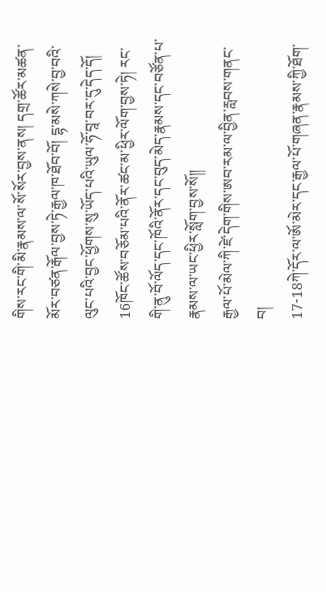གིས་རང་གི་མི་རྣམས་ལ་སོ་སོར་བྱས་ནས། དགྲ་ཚོར་མཚན་མོར་བཙན་རྒོལ་བྱས་ཏེ་རྒྱལ་ཁ་ཐོབ་བོ། དྷ་མསེ་ཀསེ་བྱ་བའི་ལུང་པའི་བྱང་ཕྱོགས་སུ་ཡོད་པའི་ཡུལ་ཧོ་བཱ་བར་དུ་དེད་དོ། 16ཁོང་ཚོས་བཅོམ་པའི་ནོར་ཚང་མ་ཕྱིར་ལོག་བྱས་ཏེ། རང་གི་ནུ་བོ་ལོད་དང་ཁོའི་ནོར་དང་བུད་མེད་རྣམས་དང་བཙོན་པ་རྣམས་ལ་ཡང་ཕྱིར་སློག་བྱས་སོ༎
རྒྱལ་པོ་མེལ་ཀི་ཛེ་དེག་གིས་ཨབ་རམ་ལ་བྱིན་རླབས་གནང་བ།
17-18ཀེ་དོར་ལ་ཨོ་མེར་དང་རྒྱལ་པོ་གཞན་རྣམས་ཀྱི་ཐོག་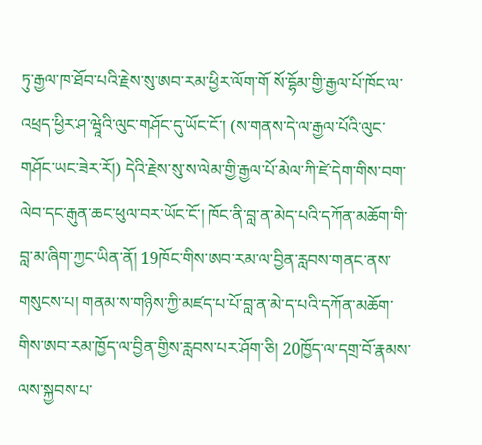ཏུ་རྒྱལ་ཁ་ཐོབ་པའི་རྗེས་སུ་ཨབ་རམ་ཕྱིར་ལོག་གོ སོ་དྷོམ་གྱི་རྒྱལ་པོ་ཁོང་ལ་འཕྲད་ཕྱིར་ཤ་ཝཱེའི་ལུང་གཤོང་དུ་ཡོང་ངོ་། (ས་གནས་དེ་ལ་རྒྱལ་པོའི་ལུང་གཤོང་ཡང་ཟེར་རོ།) དེའི་རྗེས་སུ་ས་ལེམ་གྱི་རྒྱལ་པོ་མེལ་ཀི་ཛེ་དེག་གིས་བག་ལེབ་དང་རྒུན་ཆང་ཕུལ་བར་ཡོང་ངོ་། ཁོང་ནི་བླ་ན་མེད་པའི་དཀོན་མཆོག་གི་བླ་མ་ཞིག་ཀྱང་ཡིན་ནོ། 19ཁོང་གིས་ཨབ་རམ་ལ་བྱིན་རླབས་གནང་ནས་གསུངས་པ། གནམ་ས་གཉིས་ཀྱི་མཛད་པ་པོ་བླ་ན་མེ་ད་པའི་དཀོན་མཆོག་གིས་ཨབ་རམ་ཁྱོད་ལ་བྱིན་གྱིས་རླབས་པར་ཤོག་ཅི། 20ཁྱོད་ལ་དགྲ་བོ་རྣམས་ལས་སྐྱབས་པ་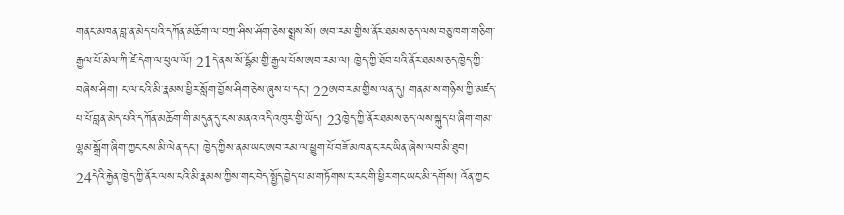གནང་མཁན་བླ་ན་མེད་པའི་དཀོན་མཆོག་ལ་བཀྲ་ཤིས་ཤོག་ཅེས་སྨྲས་སོ། ཨབ་རམ་གྱིས་ནོར་ཐམས་ཅད་ལས་བཅུ་ཁག་གཅིག་རྒྱལ་པོ་མེལ་ཀི་ཛེ་དེག་ལ་ཕུལ་ལོ། 21དེ་ནས་སོ་དྷོམ་གྱི་རྒྱལ་པོས་ཨབ་རམ་ལ། ཁྱེད་ཀྱི་ཐོབ་པའི་ནོར་ཐམས་ཅད་ཁྱེད་ཀྱི་བཞེས་ཤིག། ང་ལ་ངའི་མི་རྣམས་ཕྱིར་སློག་བྱོས་ཤིག་ཅེས་ཞུས་པ་དང་། 22ཨབ་རམ་གྱིས་ལན་དུ། གནམ་ས་གཉིས་ཀྱི་མཛད་པ་པོ་བླན་མེད་པའི་དཀོན་མཆོག་གི་མདུན་དུ་ངས་མནའ་འདི་འཁུར་གྱི་ཡོད། 23ཁྱེད་ཀྱི་ནོར་ཐམས་ཅད་ལས་སྐུད་པ་ཞིག་གམ་ལྷམ་སྒྲོག་ཞིག་ཀྱང་ངས་མི་ལེན་དང་། ཁྱེད་ཀྱིས་ནམ་ཡང་ཨབ་རམ་ལ་ཕྱུག་པོ་བཟོ་མཁན་ང་རང་ཡིན་ཞེས་ལབ་མི་ཐུབ། 24དེའི་རྐྱེན་ཁྱེད་ཀྱི་ནོར་ལས་ངའི་མི་རྣམས་ཀྱིས་གང་བེད་སྤྱོད་བྱེད་པ་མ་གཏོགས་ང་རང་གི་ཕྱིར་གང་ཡང་མི་དགོས། འོན་ཀྱང་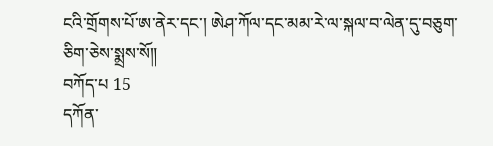ངའི་གྲོགས་པོ་ཨ་ནེར་དང་། ཨེཤ་ཀོལ་དང་མམ་རེ་ལ་སྐལ་བ་ལེན་དུ་བཅུག་ཅིག་ཅེས་སྨྲས་སོ༎
བཀོད་པ 15
དཀོན་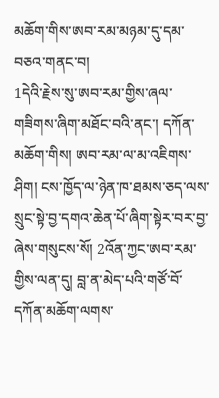མཆོག་གིས་ཨབ་རམ་མཉམ་དུ་དམ་བཅའ་གནང་བ།
1དེའི་རྗེས་སུ་ཨབ་རམ་གྱིས་ཞལ་གཟིགས་ཞིག་མཐོང་བའི་ནང་། དཀོན་མཆོག་གིས། ཨབ་རམ་ལ་མ་འཇིགས་ཤིག། ངས་ཁྱོད་ལ་ཉེན་ཁ་ཐམས་ཅད་ལས་སྲུང་སྟེ་བྱ་དགའ་ཆེན་པོ་ཞིག་སྟེར་བར་བྱ་ཞེས་གསུངས་སོ། 2འོན་ཀྱང་ཨབ་རམ་གྱིས་ལན་དུ། བླ་ན་མེད་པའི་གཙོ་བོ་དཀོན་མཆོག་ལགས་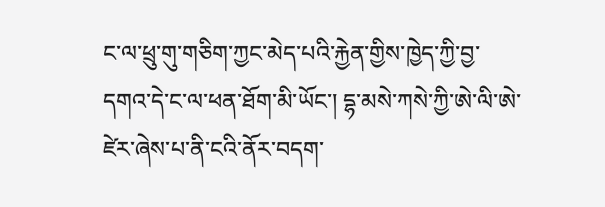ང་ལ་ཕྲུ་གུ་གཅིག་ཀྱང་མེད་པའི་རྐྱེན་གྱིས་ཁྱེད་ཀྱི་བྱ་དགའ་དེ་ང་ལ་ཕན་ཐོག་མི་ཡོང་། དྷ་མསེ་ཀསེ་ཀྱི་ཨེ་ལི་ཨེ་ཛེར་ཞེས་པ་ནི་ངའི་ནོར་བདག་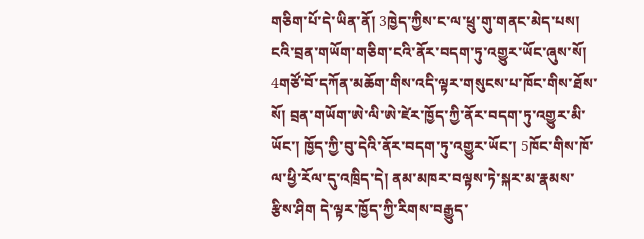གཅིག་པོ་དེ་ཡིན་ནོ། 3ཁྱེད་ཀྱིས་ང་ལ་ཕྲུ་གུ་གནང་མེད་པས། ངའི་བྲན་གཡོག་གཅིག་ངའི་ནོར་བདག་ཏུ་འགྱུར་ཡོང་ཞུས་སོ། 4གཙོ་བོ་དཀོན་མཆོག་གིས་འདི་ལྟར་གསུངས་པ་ཁོང་གིས་ཐོས་སོ། བྲན་གཡོག་ཨེ་ལི་ཨེ་ཛེར་ཁྱོད་ཀྱི་ནོར་བདག་ཏུ་འགྱུར་མི་ཡོང་། ཁྱོད་ཀྱི་བུ་དེའི་ནོར་བདག་ཏུ་འགྱུར་ཡོང་། 5ཁོང་གིས་ཁོ་ལ་ཕྱི་རོལ་དུ་འཁྲིད་དེ། ནམ་མཁར་བལྟས་ཏེ་སྐར་མ་རྣམས་རྩིས་ཤིག དེ་ལྟར་ཁྱོད་ཀྱི་རིགས་བརྒྱུད་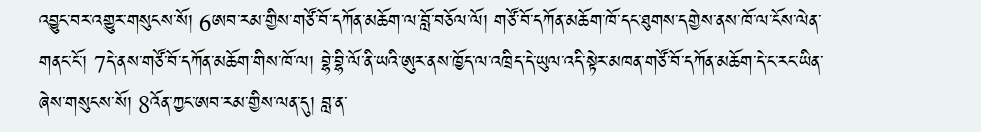འབྱུང་བར་འགྱུར་གསུངས་སོ། 6ཨབ་རམ་གྱིས་གཙོ་བོ་དཀོན་མཆོག་ལ་བློ་བཅོལ་ལོ། གཙོ་བོ་དཀོན་མཆོག་ཁོ་དང་ཐུགས་དགྱེས་ནས་ཁོ་ལ་ངོས་ལེན་གནང་ངོ་། 7དེ་ནས་གཙོ་བོ་དཀོན་མཆོག་གིས་ཁོ་ལ། བྷེ་བྷི་ལོ་ནི་ཡའི་ཨུར་ནས་ཁྱོད་ལ་འཁྲིད་དེ་ཡུལ་འདི་སྟེར་མཁན་གཙོ་བོ་དཀོན་མཆོག་དེ་ང་རང་ཡིན་ཞེས་གསུངས་སོ། 8འོན་ཀྱང་ཨབ་རམ་གྱིས་ལན་དུ། བླ་ན་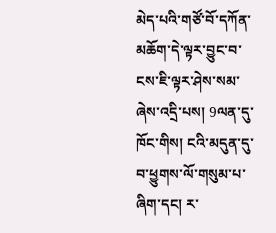མེད་པའི་གཙོ་བོ་དཀོན་མཆོག་དེ་ལྟར་བྱུང་བ་ངས་ཇི་ལྟར་ཤེས་སམ་ཞེས་འདྲི་པས། 9ལན་དུ་ཁོང་གིས། ངའི་མདུན་དུ་བ་ཕྱུགས་ལོ་གསུམ་པ་ཞིག་དང། ར་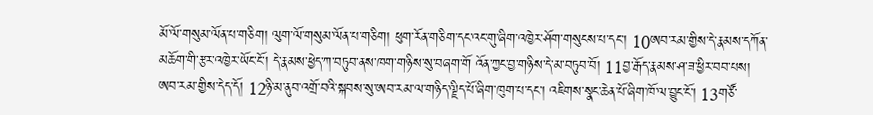མོ་ལོ་གསུམ་ལོན་པ་གཅིག། ལུག་ལོ་གསུམ་ལོན་པ་གཅིག། ཕུག་རོན་གཅིག་དང་འང་གུ་ཞིག་འཁྱེར་ཤོག་གསུངས་པ་དང་། 10ཨབ་རམ་གྱིས་དེ་རྣམས་དཀོན་མཆོག་གི་རྩར་འཁྱེར་ཡོང་ངོ་། དེ་རྣམས་ཕྱེད་ཀ་བཏུབ་ནས་ཁག་གཉིས་སུ་བཞག་གོ འོན་ཀྱང་བྱ་གཉིས་དེ་མ་བཏུབ་བོ། 11བྱ་རྒོད་རྣམས་ཤ་ཟ་ཕྱིར་བབ་པས། ཨབ་རམ་གྱིས་དེད་དོ། 12ཉི་མ་ནུབ་འགྲོ་བའི་སྐབས་སུ་ཨབ་རམ་ལ་གཉིད་ལྗིད་པོ་ཞིག་ཁུག་པ་དང་། འཇིགས་སྣང་ཆེན་པོ་ཞིག་ཁོ་ལ་བྱུང་ངོ་། 13གཙོ་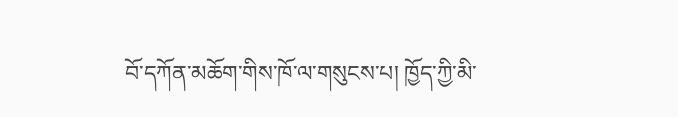བོ་དཀོན་མཆོག་གིས་ཁོ་ལ་གསུངས་པ། ཁྱོད་ཀྱི་མི་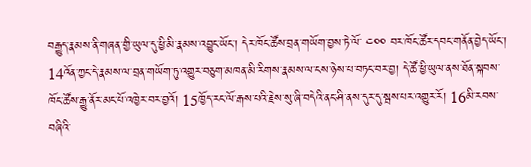བརྒྱུད་རྣམས་ནི་གཞན་གྱི་ཡུལ་དུ་ཕྱི་མི་རྣམས་འབྱུང་ཡོང་། དེར་ཁོང་ཚོས་བྲན་གཡོག་བྱས་ཏེ་ལོ་ ༤༠༠ བར་ཁོང་ཚོར་དབང་གནོན་བྱེད་ཡོང་། 14འོན་ཀྱང་དེ་རྣམས་ལ་བྲན་གཡོག་ཏུ་འགྱུར་བཅུག་མཁན་མི་རིགས་རྣམས་ལ་ངས་ཉེས་པ་བཏང་བར་བྱ། དེ་ཚོ་ཕྱི་ཡུལ་ནས་ཐོན་སྐབས་ཁོང་ཚོས་རྒྱུ་ནོར་མང་པོ་འཁྱེར་བར་བྱའོ། 15ཁྱོད་རང་ལོ་རྒས་པའི་རྗེས་སུ་ཞི་བདེའི་ནང་ཤི་ནས་དུར་དུ་སྦས་པར་འགྱུར་རོ། 16མི་རབས་བཞིའི་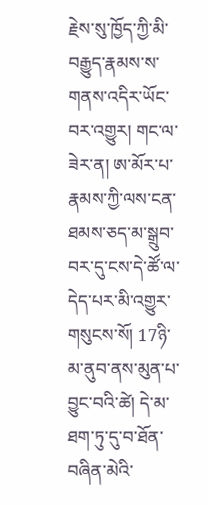རྗེས་སུ་ཁྱོད་ཀྱི་མི་བརྒྱུད་རྣམས་ས་གནས་འདིར་ཡོང་བར་འགྱུར། གང་ལ་ཟེར་ན། ཨ་མོར་པ་རྣམས་ཀྱི་ལས་ངན་ཐམས་ཅད་མ་སྒྲུབ་བར་དུ་ངས་དེ་ཚོ་ལ་དེད་པར་མི་འགྱུར་གསུངས་སོ། 17ཉི་མ་ནུབ་ནས་མུན་པ་བྱུང་བའི་ཚེ། དེ་མ་ཐག་ཏུ་དུ་བ་ཐོན་བཞིན་མེའི་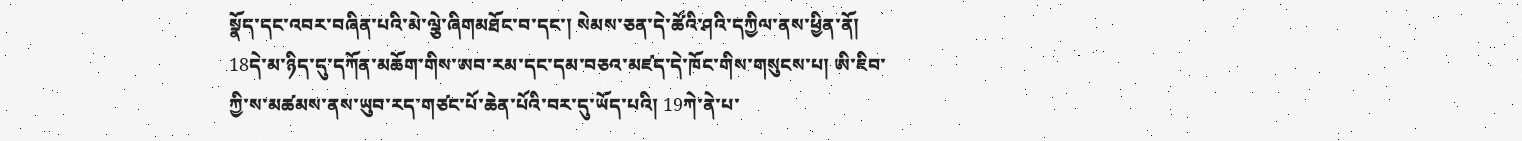སྣོད་དང་འབར་བཞིན་པའི་མེ་ལྕེ་ཞིགམཐོང་བ་དང་། སེམས་ཅན་དེ་ཚོའི་ཤའི་དཀྱིལ་ནས་ཕྱིན་ནོ། 18དེ་མ་ཉིད་དུ་དཀོན་མཆོག་གིས་ཨབ་རམ་དང་དམ་བཅའ་མཛད་དེ་ཁོང་གིས་གསུངས་པ། ཨི་ཇིབ་ཀྱི་ས་མཚམས་ནས་ཡུབ་རད་གཙང་པོ་ཆེན་པོའི་བར་དུ་ཡོད་པའི། 19ཀེ་ནེ་པ་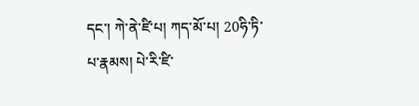དང་། ཀེ་ནེ་ཛི་པ། ཀད་མོ་པ། 20ཧི་ཏི་པ་རྣམས། པེ་རི་ཛི་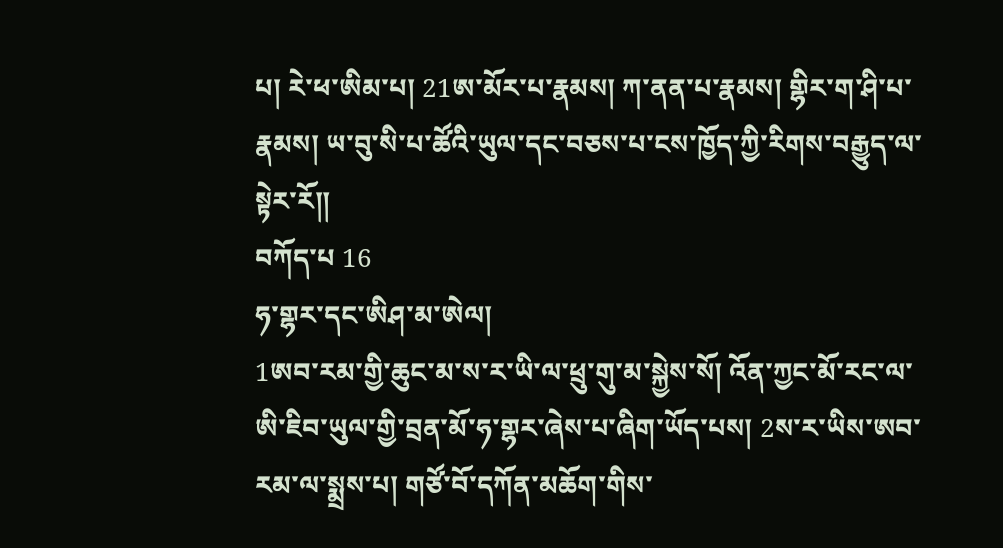པ། རེ་ཕ་ཨིམ་པ། 21ཨ་མོར་པ་རྣམས། ཀ་ནན་པ་རྣམས། གྷིར་ག་ཤི་པ་རྣམས། ཡ་བུ་སི་པ་ཚོའི་ཡུལ་དང་བཅས་པ་ངས་ཁྱོད་ཀྱི་རིགས་བརྒྱུད་ལ་སྟེར་རོ༎
བཀོད་པ 16
ཧ་གྷར་དང་ཨིཤ་མ་ཨེལ།
1ཨབ་རམ་གྱི་ཆུང་མ་ས་ར་ཡི་ལ་ཕྲུ་གུ་མ་སྐྱེས་སོ། འོན་ཀྱང་མོ་རང་ལ་ཨི་ཇིབ་ཡུལ་གྱི་བྲན་མོ་ཧ་གྷར་ཞེས་པ་ཞིག་ཡོད་པས། 2ས་ར་ཡིས་ཨབ་རམ་ལ་སྨྲས་པ། གཙོ་བོ་དཀོན་མཆོག་གིས་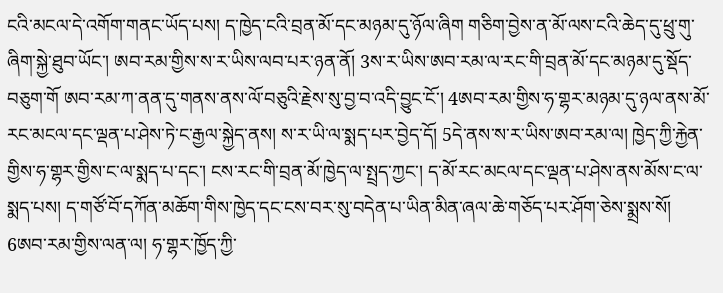ངའི་མངལ་དེ་འགོག་གནང་ཡོད་པས། ད་ཁྱེད་ངའི་བྲན་མོ་དང་མཉམ་དུ་ཉོལ་ཞིག གཅིག་བྱེས་ན་མོ་ལས་ངའི་ཆེད་དུ་ཕྲུ་གུ་ཞིག་སྐྱེ་ཐུབ་ཡོང་། ཨབ་རམ་གྱིས་ས་ར་ཡིས་ལབ་པར་ཉན་ནོ། 3ས་ར་ཡིས་ཨབ་རམ་ལ་རང་གི་བྲན་མོ་དང་མཉམ་དུ་སྡོད་བཅུག་གོ ཨབ་རམ་ཀ་ནན་དུ་གནས་ནས་ལོ་བཅུའི་རྗེས་སུ་བྱ་བ་འདི་བྱུང་ངོ་། 4ཨབ་རམ་གྱིས་ཧ་གྷར་མཉམ་དུ་ཉལ་ནས་མོ་རང་མངལ་དང་ལྡན་པ་ཤེས་ཏེ་ང་རྒྱལ་སྐྱེད་ནས། ས་ར་ཡི་ལ་སྨད་པར་བྱེད་དོ། 5དེ་ནས་ས་ར་ཡིས་ཨབ་རམ་ལ། ཁྱེད་ཀྱི་རྐྱེན་གྱིས་ཧ་གྷར་གྱིས་ང་ལ་སྨད་པ་དང་། ངས་རང་གི་བྲན་མོ་ཁྱེད་ལ་སྤྲད་ཀྱང་། ད་མོ་རང་མངལ་དང་ལྡན་པ་ཤེས་ནས་མོས་ང་ལ་སྨད་པས། ད་གཙོ་བོ་དཀོན་མཆོག་གིས་ཁྱེད་དང་ངས་བར་སུ་བདེན་པ་ཡིན་མིན་ཞལ་ཆེ་གཅོད་པར་ཤོག་ཅེས་སྨྲས་སོ། 6ཨབ་རམ་གྱིས་ལན་ལ། ཧ་གྷར་ཁྱོད་ཀྱི་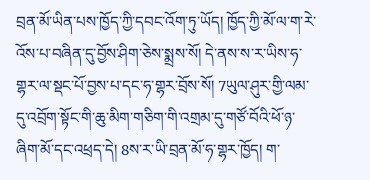བྲན་མོ་ཡིན་པས་ཁྱོད་ཀྱི་དབང་འོག་ཏུ་ཡོད། ཁྱོད་ཀྱི་མོ་ལ་ག་རེ་འོས་པ་བཞིན་དུ་བྱོས་ཤིག་ཅེས་སྨྲས་སོ། དེ་ནས་ས་ར་ཡིས་ཧ་གྷར་ལ་སྡང་པོ་བྱས་པ་དང་ཧ་གྷར་བྲོས་སོ། 7ཡུལ་ཤུར་གྱི་ལམ་དུ་འབྲོག་སྟོང་གི་ཆུ་མིག་གཅིག་གི་འགྲམ་དུ་གཙོ་བོའི་ཕོ་ཉ་ཞིག་མོ་དང་འཕྲད་དེ། 8ས་ར་ཡི་བྲན་མོ་ཧ་གྷར་ཁྱོད། ག་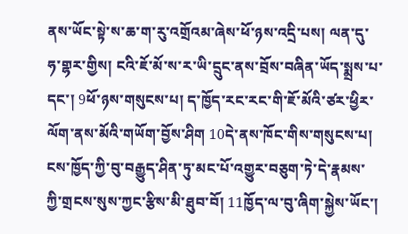ནས་ཡོང་སྟེ་ས་ཆ་ག་རུ་འགྲོའམ་ཞེས་ཕོ་ཉས་འདྲི་པས། ལན་དུ་ཧ་གྷར་གྱིས། ངའི་ཇོ་མོ་ས་ར་ཡི་དྲུང་ནས་བྲོས་བཞིན་ཡོད་སྨྲས་པ་དང་། 9ཕོ་ཉས་གསུངས་པ། ད་ཁྱོད་རང་རང་གི་ཇོ་མོའི་ཙར་ཕྱིར་ལོག་ནས་མོའི་གཡོག་བྱོས་ཤིག 10དེ་ནས་ཁོང་གིས་གསུངས་པ། ངས་ཁྱོད་ཀྱི་བུ་བརྒྱུད་ཤིན་ཏུ་མང་པོ་འགྱུར་བཅུག་ཏེ་དེ་རྣམས་ཀྱི་གྲངས་སུས་ཀྱང་རྩིས་མི་ཐུབ་བོ། 11ཁྱོད་ལ་བུ་ཞིག་སྐྱེས་ཡོང་།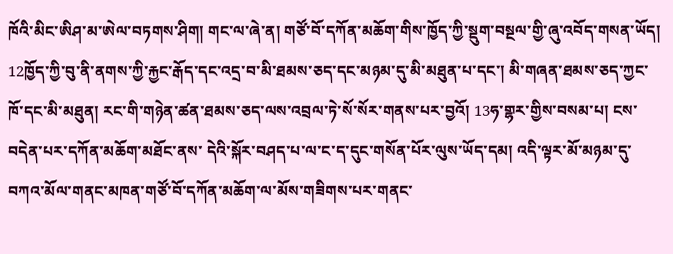ཁོའི་མིང་ཨིཤ་མ་ཨེལ་བཏགས་ཤིག། གང་ལ་ཞེ་ན། གཙོ་བོ་དཀོན་མཆོག་གིས་ཁྱོད་ཀྱི་སྡུག་བསྔལ་གྱི་ཞུ་འབོད་གསན་ཡོད། 12ཁྱོད་ཀྱི་བུ་ནི་ནགས་ཀྱི་རྐྱང་རྒོད་དང་འདྲ་བ་མི་ཐམས་ཅད་དང་མཉམ་དུ་མི་མཐུན་པ་དང་། མི་གཞན་ཐམས་ཅད་ཀྱང་ཁོ་དང་མི་མཐུན། རང་གི་གཉེན་ཚན་ཐམས་ཅད་ལས་འབྲལ་ཏེ་སོ་སོར་གནས་པར་བྱའོ། 13ཧ་གྷར་གྱིས་བསམ་པ། ངས་བདེན་པར་དཀོན་མཆོག་མཐོང་ནས་ དེའི་སྐོར་བཤད་པ་ལ་ང་ད་དུང་གསོན་པོར་ལུས་ཡོད་དམ། འདི་ལྟར་མོ་མཉམ་དུ་བཀའ་མོལ་གནང་མཁན་གཙོ་བོ་དཀོན་མཆོག་ལ་མོས་གཟིགས་པར་གནང་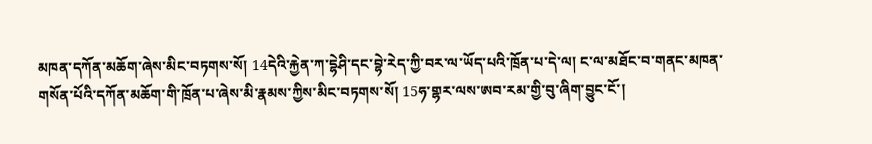མཁན་དཀོན་མཆོག་ཞེས་མིང་བཏགས་སོ། 14དེའི་རྐྱེན་ཀ་དྷེཤི་དང་བྷེ་རེད་ཀྱི་བར་ལ་ཡོད་པའི་ཁྲོན་པ་དེ་ལ། ང་ལ་མཐོང་བ་གནང་མཁན་གསོན་པོའི་དཀོན་མཆོག་གི་ཁྲོན་པ་ཞེས་མི་རྣམས་ཀྱིས་མིང་བཏགས་སོ། 15ཧ་གྷར་ལས་ཨབ་རམ་གྱི་བུ་ཞིག་བྱུང་ངོ་།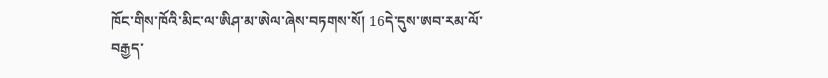ཁོང་གིས་ཁོའི་མིང་ལ་ཨིཤ་མ་ཨེལ་ཞེས་བཏགས་སོ། 16དེ་དུས་ཨབ་རམ་ལོ་བརྒྱད་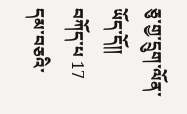ཅུ་གྱ་དྲུག་ལོན་ཡོད་དོ༎
བཀོད་པ 17
དམ་བཅའི་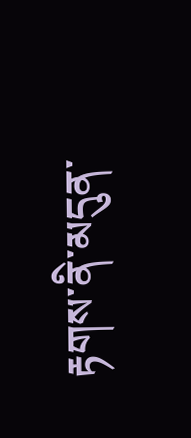རྟགས་ནི་མདུན་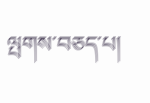ལྤགས་བཅད་པ།